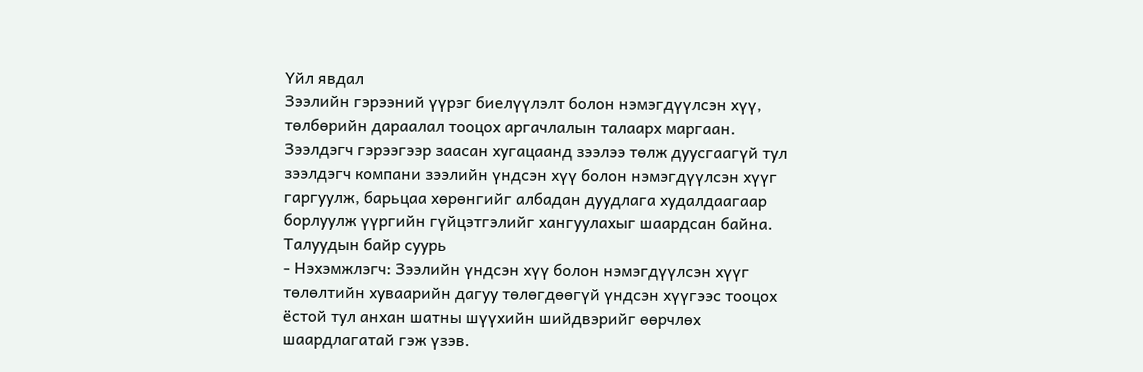Үйл явдал
Зээлийн гэрээний үүрэг биелүүлэлт болон нэмэгдүүлсэн хүү, төлбөрийн дараалал тооцох аргачлалын талаарх маргаан. Зээлдэгч гэрээгээр заасан хугацаанд зээлээ төлж дуусгаагүй тул зээлдэгч компани зээлийн үндсэн хүү болон нэмэгдүүлсэн хүүг гаргуулж, барьцаа хөрөнгийг албадан дуудлага худалдаагаар борлуулж үүргийн гүйцэтгэлийг хангуулахыг шаардсан байна.
Талуудын байр суурь
- Нэхэмжлэгч: Зээлийн үндсэн хүү болон нэмэгдүүлсэн хүүг төлөлтийн хуваарийн дагуу төлөгдөөгүй үндсэн хүүгээс тооцох ёстой тул анхан шатны шүүхийн шийдвэрийг өөрчлөх шаардлагатай гэж үзэв.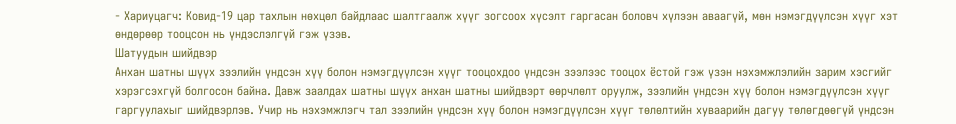- Хариуцагч: Ковид-19 цар тахлын нөхцөл байдлаас шалтгаалж хүүг зогсоох хүсэлт гаргасан боловч хүлээн аваагүй, мөн нэмэгдүүлсэн хүүг хэт өндөрөөр тооцсон нь үндэслэлгүй гэж үзэв.
Шатуудын шийдвэр
Анхан шатны шүүх зээлийн үндсэн хүү болон нэмэгдүүлсэн хүүг тооцохдоо үндсэн зээлээс тооцох ёстой гэж үзэн нэхэмжлэлийн зарим хэсгийг хэрэгсэхгүй болгосон байна. Давж заалдах шатны шүүх анхан шатны шийдвэрт өөрчлөлт оруулж, зээлийн үндсэн хүү болон нэмэгдүүлсэн хүүг гаргуулахыг шийдвэрлэв. Учир нь нэхэмжлэгч тал зээлийн үндсэн хүү болон нэмэгдүүлсэн хүүг төлөлтийн хуваарийн дагуу төлөгдөөгүй үндсэн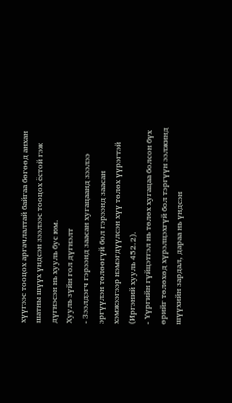хүүгээс тооцох аргачлалтай байгаа бөгөөд анхан шатны шүүх үндсэн зээлээс тооцох ёстой гэж дүгнэсэн нь хууль бус юм.
Хууль зүйн гол дүгнэлт
- Зээлдэгч гэрээнд заасан хугацаанд зээлээ эргүүлэн төлөөгүй бол гэрээнд заасан хэмжээгээр нэмэгдүүлсэн хүү төлөх үүрэгтэй (Иргэний хууль 452.2).
- Үүргийн гүйцэтгэл нь төлөх хугацаа болсон бүх өрийг төлөхөд хүрэлцэхгүй бол тэргүүн ээлжинд шүүхийн зардал, дараа нь үндсэн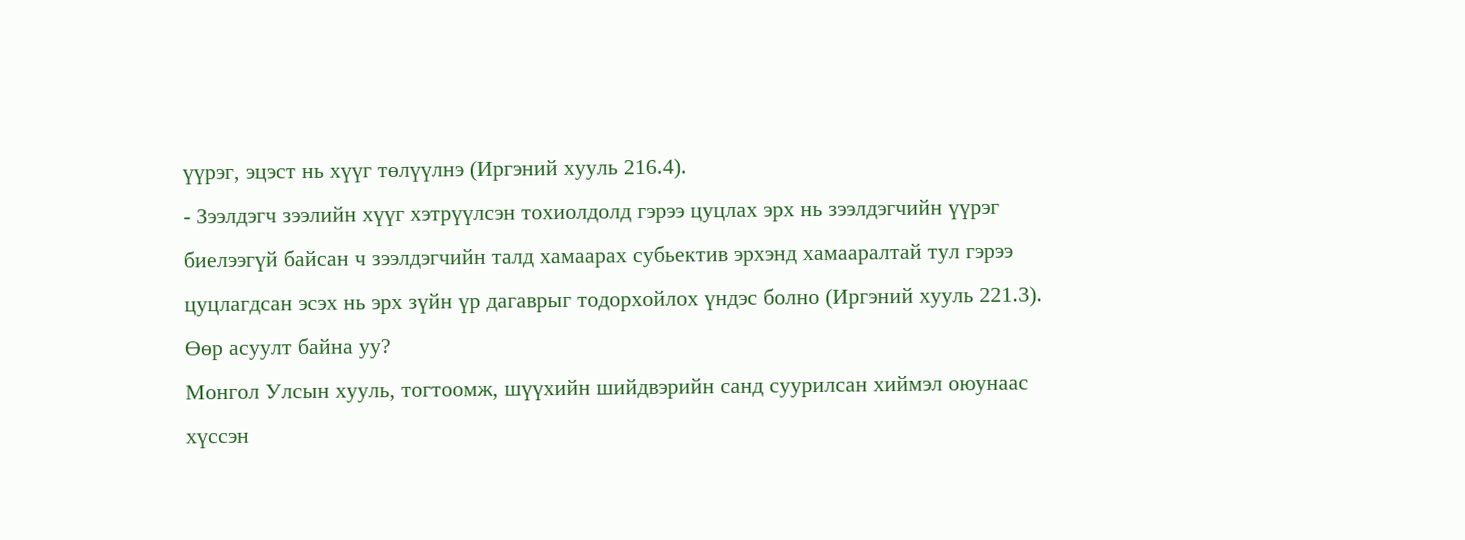үүрэг, эцэст нь хүүг төлүүлнэ (Иргэний хууль 216.4).
- Зээлдэгч зээлийн хүүг хэтрүүлсэн тохиолдолд гэрээ цуцлах эрх нь зээлдэгчийн үүрэг биелээгүй байсан ч зээлдэгчийн талд хамаарах субьектив эрхэнд хамааралтай тул гэрээ цуцлагдсан эсэх нь эрх зүйн үр дагаврыг тодорхойлох үндэс болно (Иргэний хууль 221.3).
Өөр асуулт байна уу?
Монгол Улсын хууль, тогтоомж, шүүхийн шийдвэрийн санд суурилсан хиймэл оюунаас хүссэн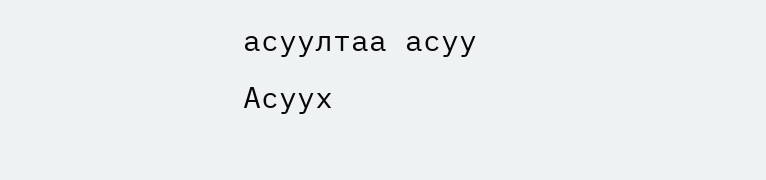асуултаа асуу
Асуух